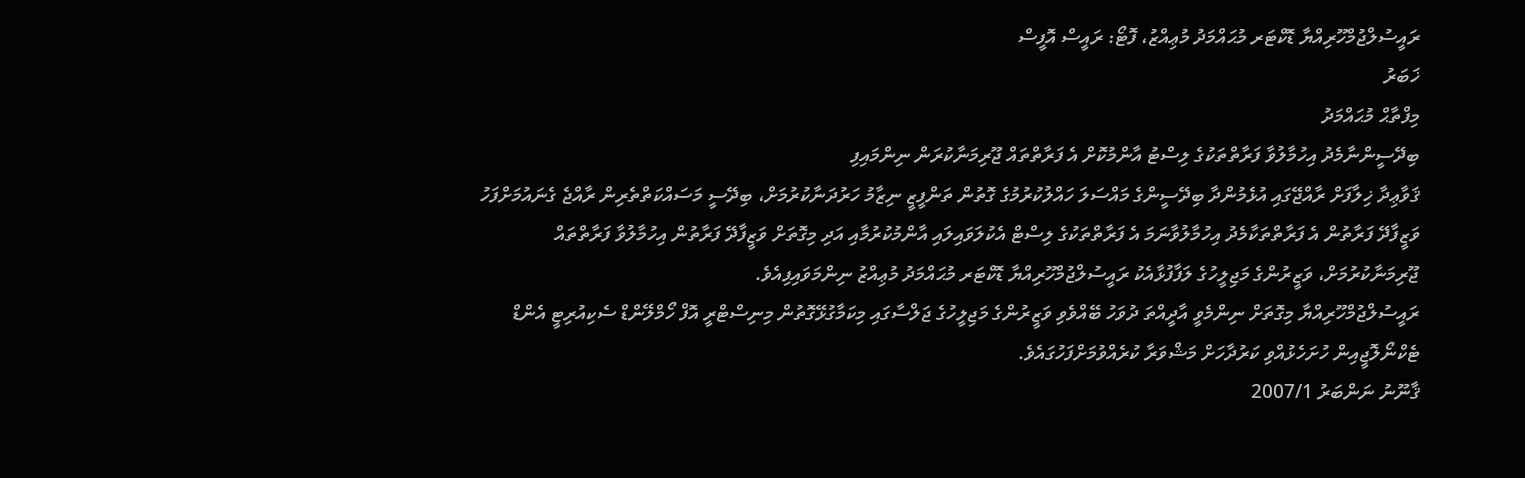ރައީސުލްޖުމްހޫރިއްޔާ ޑޮކްޓަރ މުޙައްމަދު މުޢިއްޒު، ފޮޓޯ: ރައީސް އޮފީސް
ޚަބަރު
މިފްތާޙް މުޙައްމަދު
ބިދޭސީންނާމެދު އިހުމާލުވާ ފަރާތްތަކުގެ ލިސްޓު އާންމުކޮށް އެ ފަރާތްތައް ޖޫރިމަނާކުރަން ނިންމައިފި
ޤަވާޢިދާ ޚިލާފަށް ރާއްޖޭގައި އުޅެމުންދާ ބިދޭސީންގެ މައްސަލަ ހައްލުކުރުމުގެ ގޮތުން ތަންފީޒީ ނިޒާމު ހަރުދަނާކުރުމަށް، ބިދޭސީ މަސައްކަތްތެރިން ރާއްޖެ ގެނައުމަށްފަހު ވަޒީފާދޭ ފަރާތުން އެ ފަރާތްތަކާމެދު އިހުމާލުވާނަމަ އެ ފަރާތްތަކުގެ ލިސްޓް އެކުލަވައިލައި އާންމުކުރުމާއި އަދި މިގޮތަށް ވަޒީފާދޭ ފަރާތުން އިހުމާލުވާ ފަރާތްތައް ޖޫރިމަނާކުރުމަށް، ވަޒީރުންގެ މަޖިލީހުގެ ލަފާފުޅާއެކު ރައީސުލްޖުމްހޫރިއްޔާ ޑޮކްޓަރ މުޙައްމަދު މުޢިއްޒު ނިންމަވައިފިއެވެ.
ރައީސުލްޖުމްހޫރިއްޔާ މިގޮތަށް ނިންމެވީ އާދީއްތަ ދުވަހު ބޭއްވެވި ވަޒީރުންގެ މަޖިލީހުގެ ޖަލްސާގައި މިކަމާގުޅޭގޮތުން މިނިސްޓްރީ އޮފް ހޯމްލޭންޑް ސެކިއުރިޓީ އެންޑް ޓެކްނޯލޮޖީއިން ހުށަހެޅުއްވި ކަރުދާހަށް މަޝްވަރާ ކުރެއްވުމަށްފަހުގައެވެ.
ޤާނޫނު ނަންބަރު 2007/1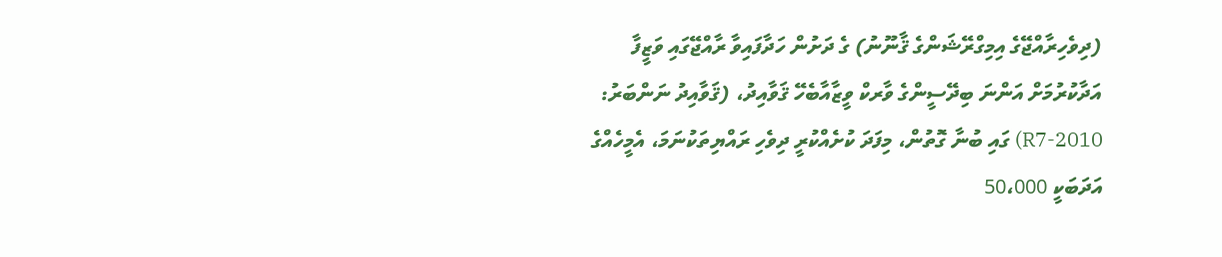(ދިވެހިރާއްޖޭގެ އިމިގްރޭޝަންގެ ޤާނޫނު) ގެ ދަށުން ހަދާފައިވާ ރާއްޖޭގައި ވަޒީފާ އަދާކުރުމަށް އަންނަ ބިދޭސީންގެ ވާރކް ވީޒާއާބެހޭ ޤަވާއިދު، (ޤަވާއިދު ނަންބަރު: 2010-R7) ގައި ބުނާ ގޮތުން، މިފަދަ ކުށެއްކުރީ ދިވެހި ރައްޔިތަކުނަމަ، އެމީހެއްގެ އަދަބަކީ 50،000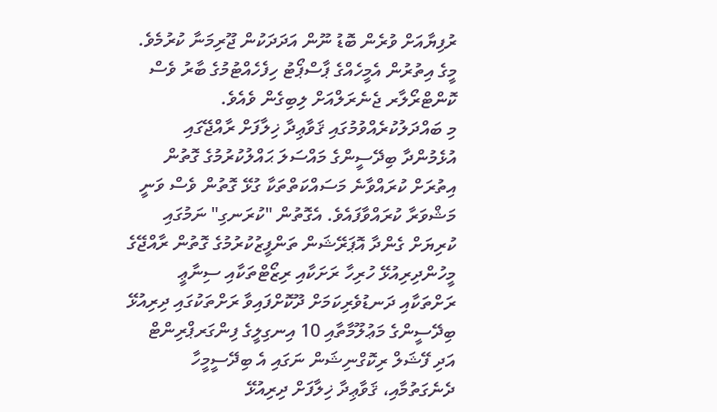ރުފިޔާއަށް ވުރެން ބޮޑު ނޫން އަދަދަކުން ޖޫރިމަނާ ކުރުމެވެ. މީގެ އިތުރުން އެމީހެއްގެ ޕާސްޕޯޓު ހިފެހެއްޓުމުގެ ބާރު ވެސް ކޮންޓްރޯލާރ ޖެނެރަލްއަށް ލިބިގެން ވެއެވެ.
މި ބައްދަލުކުރެއްވުމުގައި ޤަވާޢިދާ ޚިލާފަށް ރާއްޖޭގައި އުޅެމުންދާ ބިދޭސީންގެ މައްސަލަ ޙައްލުކުރުމުގެ ގޮތުން އިތުރަށް ކުރައްވާނެ މަސައްކަތްތަކާ ގުޅޭ ގޮތުން ވެސް ވަނީ މަޝްވަރާ ކުރައްވާފައެވެ. އެގޮތުން "ކުރަނގި" ނަމުގައި ކުރިޔަށް ގެންދާ އޮޕަރޭޝަން ތަންފީޒުކުރުމުގެ ގޮތުން ރާއްޖޭގެ މީހުންދިރިއުޅޭ ހުރިހާ ރަށަކާއި ރިޒޯޓްތަކާއި ސިނާޢީ ރަށްތަކާއި ދަނޑުވެރިކަމަށް ދޫކޮށްފައިވާ ރަށްތަކުގައި ދިރިއުޅޭ ބިދޭސީންގެ މަޢުލޫމާތާއި 10 އިނގިލީގެ ފިންގަރޕްރިންޓް އަދި ފޭޝަލް ރިކޮގްނިޝަން ނަގައި އެ ބިދޭސީމީހާ ދެނެގަތުމާއި، ޤަވާޢިދާ ޚިލާފަށް ދިރިއުޅޭ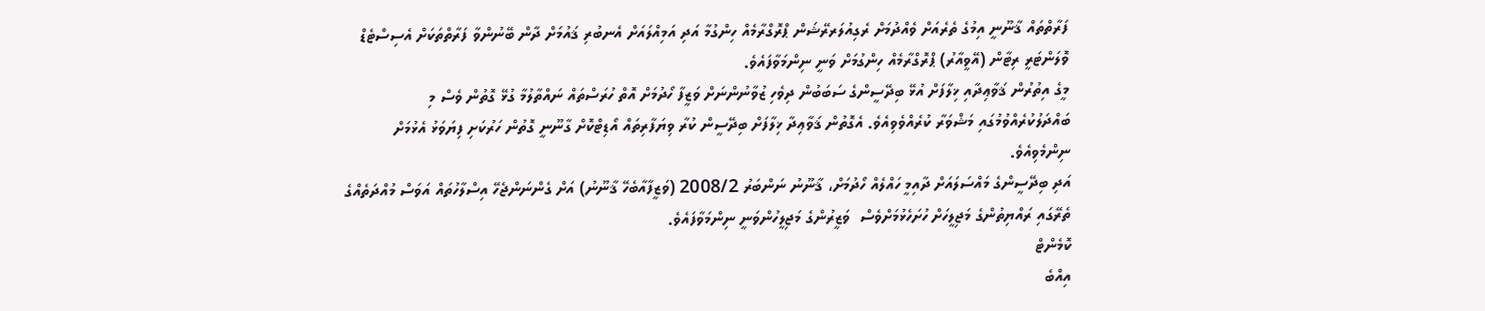ފަރާތްތައް ޤާނޫނީ އިމުގެ ތެރެއަށް ވެއްދުމަށް ރެގިއުލަރރޭޝަން ޕްރޮގްރާމެއް ހިންގުމާ އަދި އަމިއްލައަށް އެނބުރި ޤައުމަށް ދާން ބޭނުންވާ ފަރާތްތަކަށް އެސިސްޓެޑް ވޮލަންޓަރީ ރިޓާން (އޭވީއާރު) ޕްރޮގްރާމެއް ހިންގުމަށް ވަނީ ނިންމަވާފައެވެ.
މީގެ އިތުރުން ޤަވާޢިދާއި ޚިލާފަށް އުޅޭ ބިދޭސީންގެ ސަބަބުން ދިވެހި ޒުވާނުންނަށް ވަޒީފާ ހޯދުމަށް އޮތް ހުރަސްތައް ނައްތާލުމާ ގުޅޭ ގޮތުން ވެސް މި ބައްދަލުކުރެއްވުމުގައި މަޝްވަރާ ކުރެއްވެވިއެވެ. އެގޮތުން ޤަވާޢިދާ ޚިލާފަށް ބިދޭސީން ކުރާ ވިޔަފާރިތައް އޯޑިޓްކޮށް ގާނޫނީ ގޮތުން ހަރުކަށި ފިޔަވަޅު އެޅުމަށް ނިންމެވިއެވެ.
އަދި ބިދޭސީންގެ މައްސަލައަށް ދާއިމީ ހައްލެއް ހޯދުމަށް، ޤާނޫނު ނަންބަރު 2008/2 (ވަޒީފާއާބެހޭ ޤާނޫނު) އަށް ގެންނަންޖެހޭ އިސްލާހުތައް އަވަސް މުއްދަތެއްގެ ތެރޭގައި ރައްޔިތުންގެ މަޖިލީހަށް ހުށަހެޅުމަށްވެސް  ވަޒީރުންގެ މަޖިލީހުންވަނީ ނިންމަވާފައެވެ.
ކޮމެންޓް
އިއްބެ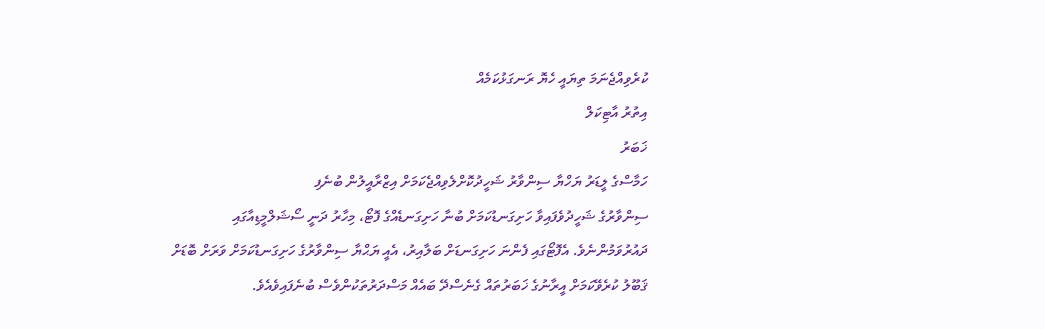ކުރެވިއްޖެނަމަ ތިޔައީ ހެޔޮ ރަނގަޅުކަމެއް
އިތުރު އާޓިކަލް
ޚަބަރު
ހަމާސްގެ ލީޑަރު ޔަހްޔާ ސިންވާރު ޝަހީދުކޮށްލެވިއްޖެކަމަށް އިޒްރާއީލުން ބުނެފި
ސިންވާރުގެ ޝަހީދުވެފައިވާ ހަށިގަނޑުކަމަށް ބުނާ ހަށިގަނޑެއްގެ ފޮޓޯ، މިހާރު ދަނީ ސޯޝަލްމީޑިއާގައި ދައުރުވަމުންނެވެ. އެފޮޓޯގައި ފެންނަ ހަށިގަނޑަށް ބަލާއިރު، އެއީ ޔަޙްޔާ ސިންވާރުގެ ހަށިގަނޑުކަމަށް ވަރަށް ބޮޑަށް ޤަބޫލު ކުރެވޭކަމަށް އީރާނުގެ ޚަބަރުތައް ގެނެސްދޭ ބައެއް މަސްދަރުތަކުންވެސް ބުނެފައިވެއެވެ.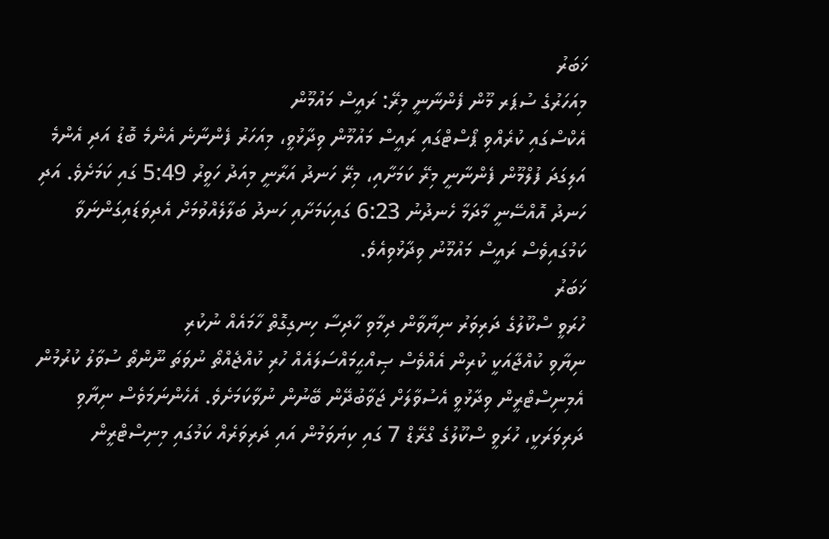ޚަބަރު
މިއަހަރުގެ ސުޕަރ މޫން ފެންނާނީ މިރޭ: ރައީސް މައުމޫން
އެކްސްގައި ކުރެއްވި ޕޯސްޓްގައި ރައީސް މައުމޫން ވިދާޅުވީ، މިއަހަރު ފެންނާނެ އެންމެ ބޮޑު އަދި އެންމެ އަލިގަދަ ފުލްމޫން ފެންނާނީ މިރޭ ކަމަށާއި، މިރޭ ހަނދު އަރާނީ މިއަދު ހަވީރު 5:49 ގައި ކަމަށެވެ. އަދި ހަނދު އޮއްސޭނީ މާދަމާ ހެނދުނު 6:23 ގައިކަމަށާއި ހަނދު ބަލާލެއްވުމަށް އެދިވަޑައިގަންނަވާ ކަމުގައިވެސް ރައީސް މައުމޫނު ވިދާޅުވިއެވެ.
ޚަބަރު
ހުރަވީ ސްކޫލުގެ ދަރިވަރު ނިޔާވާން ދިމާވި ހާދިސާ ހިނގިގޮތް ހާމައެއް ނުކުރި
ނިޔާވި ކުއްޖާއަކީ ކުރިން އެއްވެސް ޞިއްޙީމައްސަލައެއް ހުރި ކުއްޖެއްތޯ ނުވަތަ ނޫންތޯ ސުވާލު ކުރުމުން އެމިނިސްޓްރީން ވިދާޅުވީ އެސުވާލަށް ޖަވާބުދޭން ބޭނުން ނުވާކަމަށެވެ. އެހެންނަމަވެސް ނިޔާވި ދަރިވަރަކީ، ހުރަވީ ސްކޫލުގެ ގްރޭޑް 7 ގައި ކިޔަވަމުން އައި ދަރިވަރެއް ކަމުގައި މިނިސްޓްރީން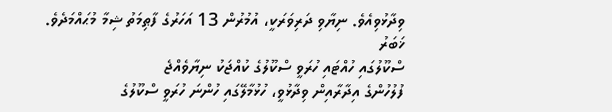ވިދާޅުވިއެވެ. ނިޔާވި ދަރިވަރަކީ، އުމުރުން 13 އަހަރުގެ ފާޠިމަތު ޝިމާ މުޙައްމަދެވެ.
ޚަބަރު
ސްކޫލުގައި ހުއްޓައި ހުރަވީ ސްކޫލުގެ ކުއްޖަކު ނިޔާވެއްޖެ
ފުލުހުންގެ އިދާރާއިން ވިދާޅުވީ، ހުޅުމާލޭގައި ހުންނަ ހުރަވީ ސްކޫލުގެ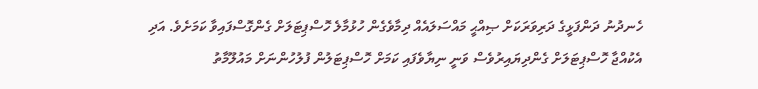ހެނދުނު ދަންފަޅީގެ ދަރިވަރަކަށް ޞިއްޙީ މައްސަލައެއް ދިމާވެގެން ހުޅުމާލެ ހޮސްޕިޓަލަށް ގެންގޮސްފައިވާ ކަމަށެވެ. އަދި އެކުއްޖާ ހޮސްޕިޓަލަށް ގެންދިޔައިރުވެސް ވަނީ ނިޔާވެފައި ކަމަށް ހޮސްޕިޓަލުން ފުލުހުންނަށް މައުލޫމާތު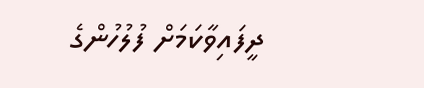ދީފައިވާކަމަށް ފުލުހުންގެ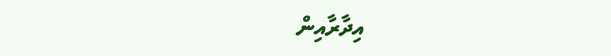އިދާރާއިން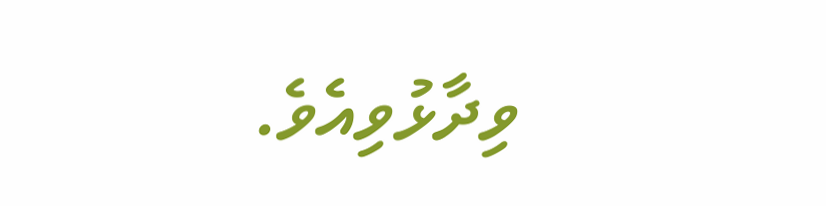ވިދާޅުވިއެވެ.